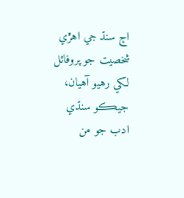اڄ سنڌ جي اهڙي شخصيت جو پروفائل لکي رهيو آهيان، جيڪو سنڌي ادب جو من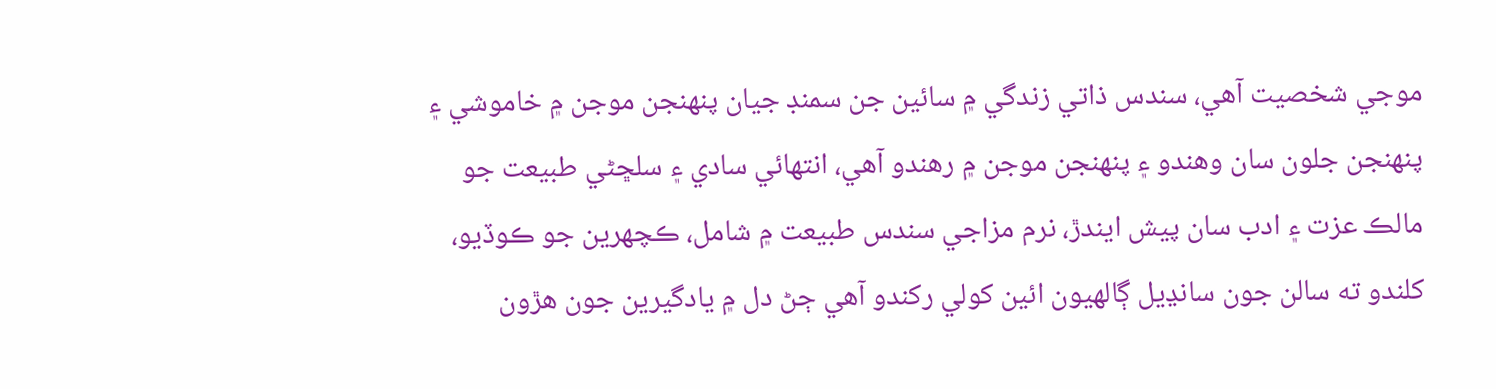موجي شخصيت آهي، سندس ذاتي زندگي ۾ سائين جن سمنڊ جيان پنهنجن موجن ۾ خاموشي ۽ پنهنجن جلون سان وهندو ۽ پنهنجن موجن ۾ رهندو آهي، انتهائي سادي ۽ سلڇڻي طبيعت جو مالڪ عزت ۽ ادب سان پيش ايندڙ، نرم مزاجي سندس طبيعت ۾ شامل، ڪچهرين جو ڪوڏيو، کلندو ته سالن جون سانڍيل ڳالهيون ائين کولي رکندو آهي ڄڻ دل ۾ يادگيرين جون هڙون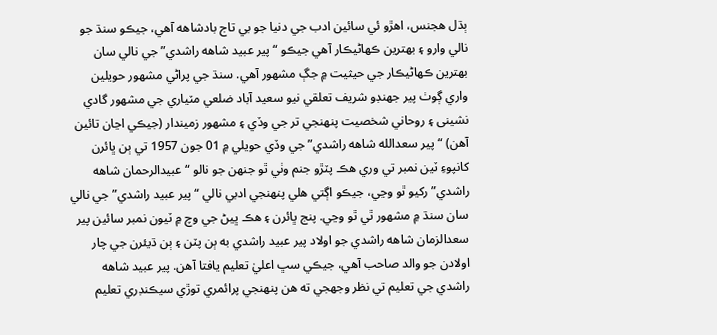ٻڌل هجنس، اهڙو ئي سائين ادب جي دنيا جو بي تاج بادشاهه آهي، جيڪو سنڌ جو نالي وارو ۽ بهترين ڪهاڻيڪار آهي جيڪو “پير عبيد شاهه راشدي” جي نالي سان بهترين ڪهاڻيڪار جي حيثيت ۾ جڳ مشهور آهي. سنڌ جي پراڻي مشهور حويلين واري ڳوٺ پير جهنڊو شريف تعلقي نيو سعيد آباد ضلعي مٽياري جي مشهور گادي نشينى ۽ روحاني شخصيت پنهنجي تر جي وڏي ۽ مشهور زميندار (جيڪي اڃان تائين آهن) “پير سعدالله شاهه راشدي” جي وڏي حويلي ۾ 01 جون 1957 تي ٻن ڀائرن کانپوءِ ٽين نمبر تي وري هڪ پٽڙو جنم وٺي ٿو جنهن جو نالو “عبيدالرحمان شاهه راشدي” رکيو ٿو وڃي، جيڪو اڳتي هلي پنهنجي ادبي نالي “پير عبيد راشدي” جي نالي سان سنڌ ۾ مشهور ٿي ٿو وڃي. پنج ڀائرن ۽ هڪ ڀيڻ جي وچ ۾ ٽيون نمبر سائين پير سعدالزمان شاهه راشدي جو اولاد پير عبيد راشدي به ٻن پٽن ۽ ٻن ڌيئرن جي چار اولادن جو والد صاحب آهي، جيڪي سڀ اعليٰ تعليم يافتا آهن. پير عبيد شاهه راشدي جي تعليم تي نظر وجهجي ته هن پنهنجي پرائمري توڙي سيڪنڊري تعليم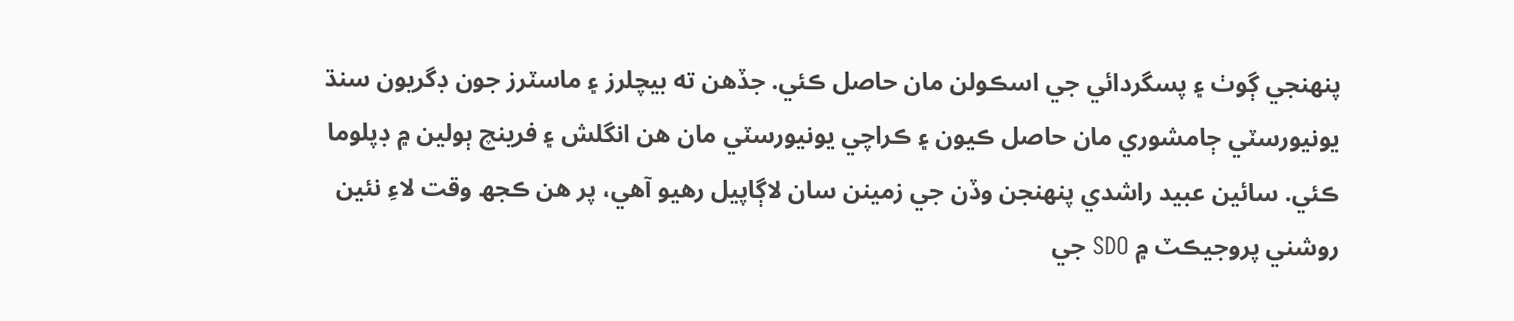پنهنجي ڳوٺ ۽ پسگردائي جي اسڪولن مان حاصل ڪئي. جڏهن ته بيچلرز ۽ ماسٽرز جون ڊگريون سنڌ يونيورسٽي ڄامشوري مان حاصل ڪيون ۽ ڪراچي يونيورسٽي مان هن انگلش ۽ فرينچ ٻولين ۾ ڊپلوما ڪئي. سائين عبيد راشدي پنهنجن وڏن جي زمينن سان لاڳاپيل رهيو آهي، پر هن ڪجھ وقت لاءِ نئين روشني پروجيڪٽ ۾ SDO جي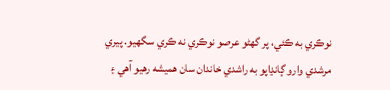نوڪري به ڪئي، پر گهڻو عرصو نوڪري نه ڪري سگهيو. پيري مرشدي وارو ڳانڍاپو به راشدي خاندان سان هميشه رهيو آهي ۽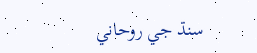سنڌ جي روحاني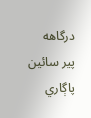درگاهه پير سائين پاڳاري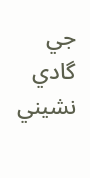جي گادي نشيني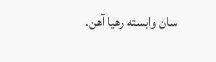سان وابسته رهيا آهن.